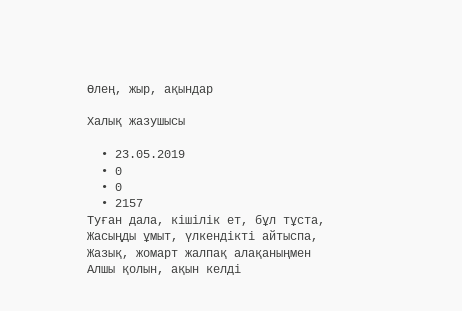Өлең, жыр, ақындар

Халық жазушысы

  • 23.05.2019
  • 0
  • 0
  • 2157
Туған дала, кішілік ет, бұл тұста,
Жасыңды ұмыт, үлкендікті айтыспа,
Жазық, жомарт жалпақ алақаныңмен
Алшы қолын, ақын келді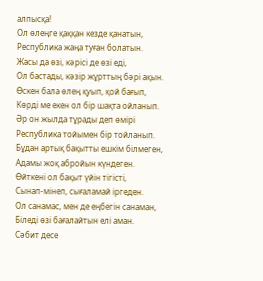алпысқа!
Ол өлеңге қаққан кезде қанатын,
Республика жаңа туған болатын.
Жасы да өзі, кәрісі де өзі еді,
Ол бастады, кәзір жұрттың бәрі ақын.
Өскен бала өлең қуып, қой бағып,
Көрді ме екен ол бір шақта ойланып.
Әр он жылда тұрады деп өмірі
Республика тойымен бір тойланып.
Бұдан артық бақытты ешкім білмеген,
Адамы жоқ абройын күндеген.
Өйткені ол бақыт үйін тігісті,
Сынап-мінеп, сығаламай іргеден.
Ол санамас, мен де еңбегін санаман,
Біледі өзі бағалайтын елі аман.
Сәбит десе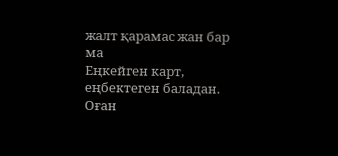жалт қарамас жан бар ма
Еңкейген карт, еңбектеген баладан.
Оған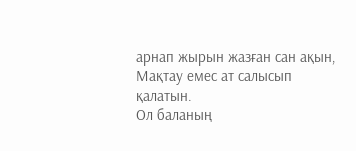арнап жырын жазған сан ақын,
Мақтау емес ат салысып қалатын.
Ол баланың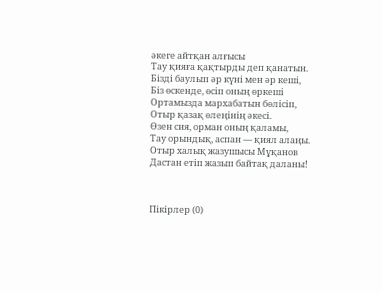әкеге айтқан алғысы
Тау қияға қақтырды деп қанатын.
Бізді баулып әр күні мен әр кеші,
Біз өскенде, өсіп оның өркеші
Ортамызда мархабатын бөлісіп,
Отыр қазақ өлеңінің әкесі.
Өзен сия, орман оның қаламы,
Тау орындық, аспан — қиял алаңы.
Отыр халық жазушысы Мұқанов
Дастан етіп жазып байтақ даланы!



Пікірлер (0)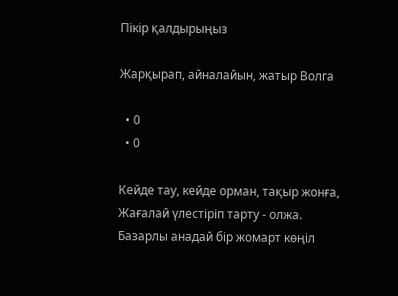Пікір қалдырыңыз

Жарқырап, айналайын, жатыр Волга

  • 0
  • 0

Кейде тау, кейде орман, тақыр жонға,
Жағалай үлестіріп тарту - олжа.
Базарлы анадай бір жомарт көңіл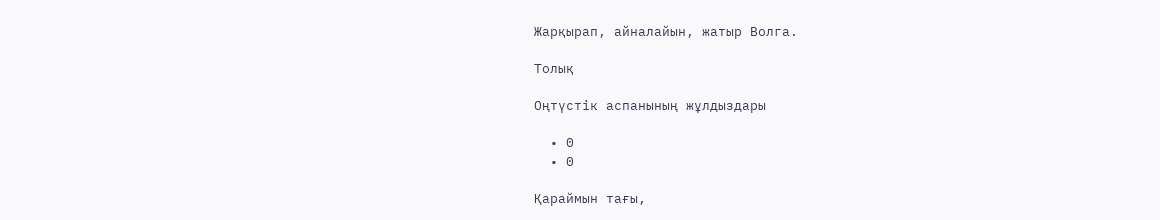Жарқырап, айналайын, жатыр Волга.

Толық

Оңтүстік аспанының жұлдыздары

  • 0
  • 0

Қараймын тағы,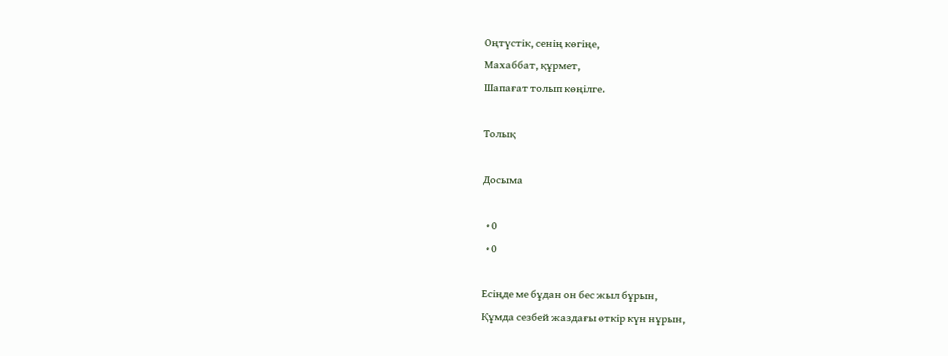Оңтүстік, сенің көгіңе,
Махаббат, құрмет,
Шапағат толып көңілге.

Толық

Досыма

  • 0
  • 0

Есіңде ме бұдан он бес жыл бұрын,
Құмда сезбей жаздағы өткір күн нұрын,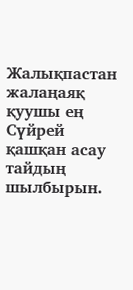Жалықпастан жалаңаяқ қуушы ең
Сүйрей қашқан асау тайдың шылбырын.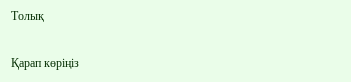Толық

Қарап көріңіз